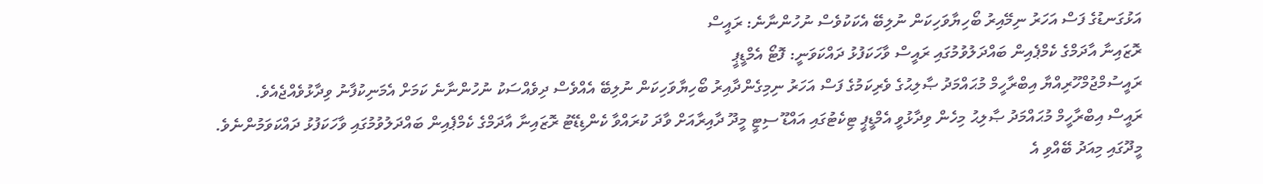އަޅުގަނޑުގެ ފަސް އަހަރު ނިމޭއިރު ބޯހިޔާވަހިކަން ނުލިބޭ އެކަކުވެސް ނުހުންނާނެ: ރައީސް
ރޮޒައިނާ އާދަމްގެ ކެމްޕެއިން ބައްދަލުވުމުގައި ރައީސް ވާހަކަފުޅު ދައްކަވަނީ: ފޮޓޯ އެމްޑީޕީ
ރައީސުމްޖުމްހޫރިއްޔާ އިބްރާހީމް މުޙައްމަދު ޞާލިޙުގެ ވެރިކަމުގެ ފަސް އަހަރު ނިމިގެންދާއިރު ބޯހިޔާވަހިކަން ނުލިބޭ އެއްވެސް ދިވެއްސަކު ނުހުންނާނެ ކަމަށް އެމަނިކުފާނު ވިދާޅުވެއްޖެއެވެ.
ރައީސް އިބްރާހީމް މުޙައްމަދު ޞާލިޙު މިހެން ވިދާޅުވީ އެމްޑީޕީ ޓިކެޓުގައި އައްޑޫ ސިޓީ މީދޫ ދާއިރާއަށް ވާދަ ކުރައްވާ ކެންޑިޑޭޓު ރޮޒައިނާ އާދަމްގެ ކެމްޕެއިން ބައްދަލުވުމުގައި ވާހަކަފުޅު ދައްކަވަމުންނެވެ.
މީދޫގައި މިއަދު ބޭއްވި އެ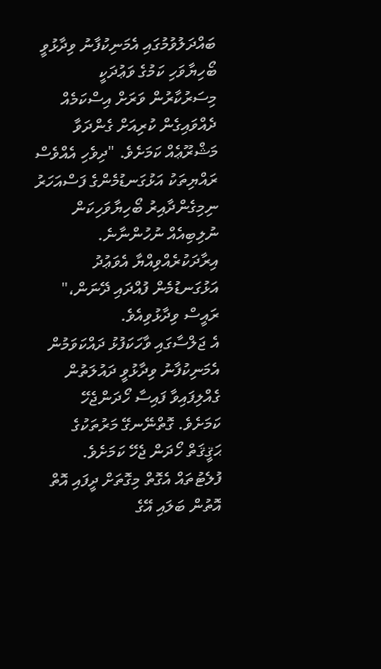ބައްދަލުވުމުގައި އެމަނިކުފާނު ވިދާޅުވީ ބޯހިޔާވަހި ކަމުގެ ވަޢުދަކީ މިސަރުކާރުން ވަރަށް އިސްކަމެއް ދެއްވައިގެން ކުރިއަށް ގެންދަވާ މަޝްރޫޢެއް ކަމަށެވެ. "ދިވެހި އެއްވެސް ރައްޔިތަކު އަޅުގަނޑުމެންގެ ފަސްއަހަރު ނިމިގެންދާއިރު ބޯހިޔާވަހިކަން ނުލިބިއެއް ނުހުންނާނެ. އިރާދަކުރެއްވިއްޔާ އެވަޢުދު އަޅުގަނޑުމެން ފުއްދައި ދޭނަން،" ރައީސް ވިދާޅުވިއެވެ.
އެ ޖަލްސާގައި ވާހަކަފުޅު ދައްކަވަމުން އެމަނިކުފާނު ވިދާޅުވީ ދައުލަތުން ގެއްލިފައިވާ ފައިސާ ހޯދަންޖެހޭ ކަމަށެވެ. ގޮތްނޭނގޭ މަރުތަކުގެ ޙަޤީޤަތް ހޯދަން ޖެހޭ ކަމަށެވެ. ފުލެޓުތައް އެގޮތް މިގޮތަށް ދީފައި އޮތް އޮތުން ބަލައި އޭގެ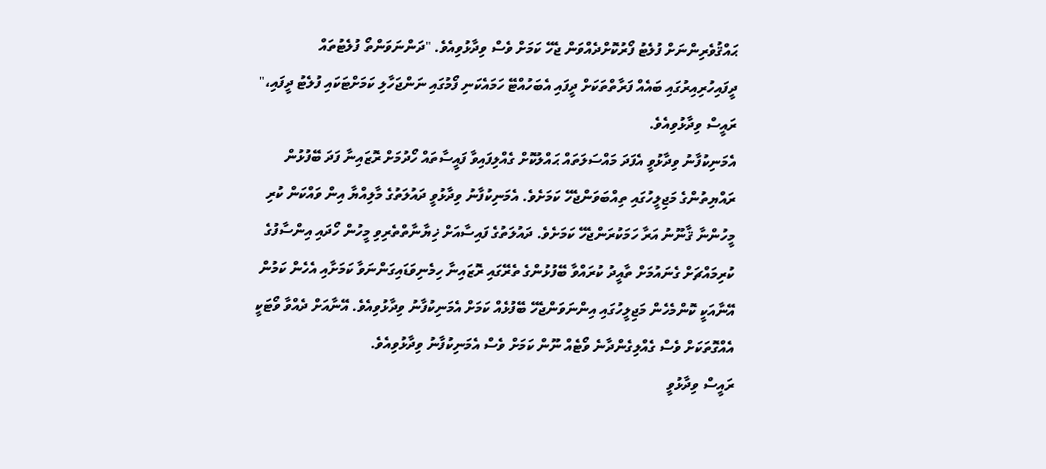ޙައްޤުވެރިންނަށް ފުލެޓު ފޯރުކޮށްދެއްވަން ޖެހޭ ކަމަށް ވެސް ވިދާޅުވިއެވެ. "ދަންނަވަންތޯ ފުލެޓުތައް ދީފައިހުރިއިރުގައި ބައެއް ފަރާތްތަކަށް ދީފައި އެބަހުއްޓޭ ހަމައެކަނި ފޯމުގައި ނަންޖަހާލި ކަމަށްޓަކައި ފުލެޓު ދީފައި،" ރައީސް ވިދާޅުވިއެވެ.
އެމަނިކުފާނު ވިދާޅުވީ އެފަދަ މައްސަލަތައް ޙައްލުކޮށް ގެއްލިފައިވާ ފައީސާތައް ހޯދުމަށް ރޮޒައިނާ ފަދަ ބޭފުޅުން ރައްޔިތުންގެ މަޖިލީހުގައި ތިއްބަވަންޖެހޭ ކަމަށެވެ. އެމަނިކުފާނު ވިދާޅުވީ ދައުލަތުގެ މާލިއްޔާ އިން ވައްކަން ކުރި މީހުންނާ ޤާނޫނު އަރާ ހަމަކުރަންޖެހޭ ކަމަށެވެ. ދައުލަތުގެ ފައިސާއަށް ޚިޔާނާތްތެރިވި މީހުން ހޯދައި އިންސާފުގެ ކުރިމައްޗަށް ގެނައުމަށް ތާއީދު ކުރައްވާ ބޭފުޅުންގެ ތެރޭގައި ރޮޒައިނާ ހިމެނިވަޑައިގަންނަވާ ކަމަށާއި އެހެން ކަމުން އޭނާއަކީ ކޮންމެހެން މަޖިލީހުގައި އިންނަވަންޖެހޭ ބޭފުޅެއް ކަމަށް އެމަނިކުފާނު ވިދާޅުވިއެވެ. އޭނާއަށް ދެއްވާ ވޯޓަކީ އެއްގޮތަކަށް ވެސް ގެއްލިގެންދާނެ ވޯޓެއް ނޫން ކަމަށް ވެސް އެމަނިކުފާނު ވިދާޅުވިއެވެ.
ރައީސް ވިދާޅުވީ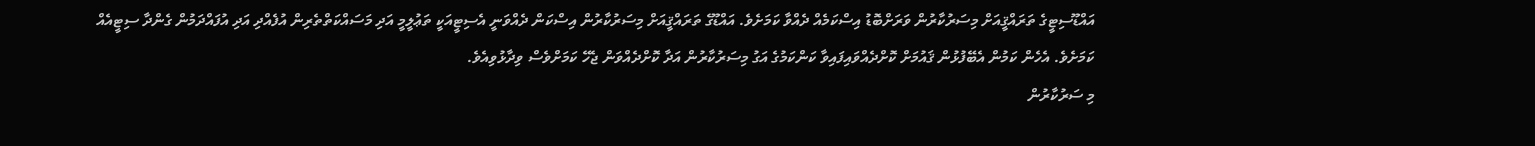އައްޑޫސިޓީގެ ތަރައްޤީއަށް މިސަރުކާރުން ވަރަށްބޮޑު އިސްކަމެއް ދެއްވާ ކަމަށެވެ. އައްޑޫގެ ތަރައްޤީއަށް މިސަރުކާރުން އިސްކަން ދެއްވަނީ އެސިޓީއަކީ ތަޢުލީމީ އަދި މަސައްކަތްތެރިން އުފެއްދި އަދި އުފައްދަމުން ގެންދާ ސިޓީއެއް ކަމަށެވެ. އެހެން ކަމުން އެބޭފުޅުން ޤައުމަށް ކޮށްދެއްވައިފައިވާ ކަންކަމުގެ އަގު މިސަރުކާރުން އަދާ ކޮށްދެއްވަން ޖެހޭ ކަމަށްވެސް ވިދާޅުވިއެވެ.
މި ސަރުކާރުން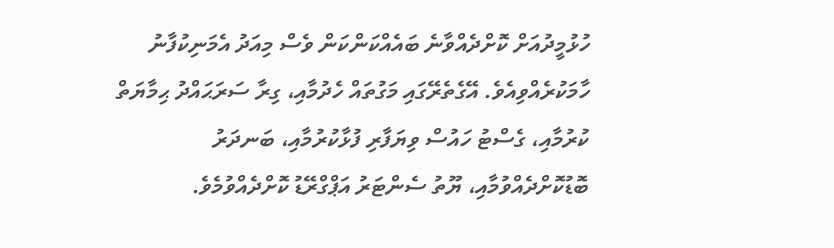ހުޅުމީދުއަށް ކޮށްދެއްވާނެ ބައެއްކަންކަން ވެސް މިއަދު އެމަނިކުފާނު ހާމަކުރެއްވިއެވެ. އޭގެތެރޭގައި މަގުތައް ހެދުމާއި، ގިރާ ސަރަޙައްދު ޙިމާޔަތް ކުރުމާއި، ގެސްޓު ހައުސް ވިޔަފާރި ފުޅާކުރުމާއި، ބަނދަރު ބޮޑުކޮށްދެއްވުމާއި، ޔޫތު ސެންޓަރު އަޕްގްރޭޑު ކޮށްދެއްވުމެވެ.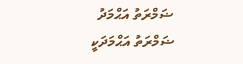ޟަމްރަތު އަޙްމަދު
ޟަމްރަތު އަޙްމަދަކީ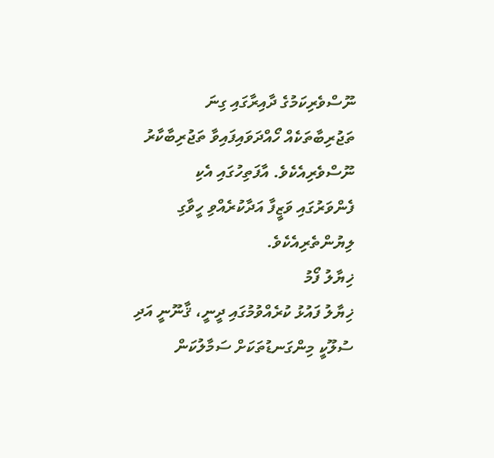ނޫސްވެރިކަމުގެ ދާއިރާގައި ގިނަ ތަޖުރިބާތަކެއް ހޯއްދަވައިފައިވާ ތަޖުރިބާކާރު ނޫސްވެރިއެކެވެ. އާފަތިހުގައި އެކި ފެންވަރުގައި ވަޒީފާ އަދާކުރެއްވި ހީވާގި ލިޔުންތެރިއެކެވެ.
ޚިޔާލު ފޯމު
ޚިޔާލު ފައުޅު ކުރެއްވުމުގައި ދީނީ، ޤާނޫނީ އަދި ސުލޫކީ މިންގަނޑުތަކަށް ސަމާލުކަން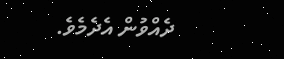ދެއްވުން އެދެމެވެ.